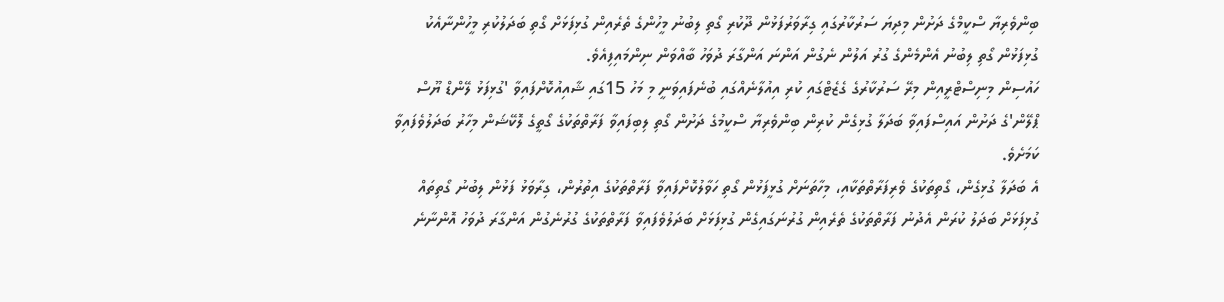ބިންވެރިޔާ ސްކީމްގެ ދަށުން މިދިޔަ ސަރުކާރުގައި ގިރާވަރުފަޅުން ދޫކުރި ގޯތި ލިބުނު މީހުންގެ ތެރެއިން ގުޅިފަޅަށް ގޯތި ބަދަލުކުރި މީހުންނާއެކު ގުޅިފަޅުން ގޯތި ލިބުނު އެންމެންގެ ގުރު އަލުން ނެގުން އަންނަ އަންގާރަ ދުވަހު ބާއްވަން ނިންމައިފިއެވެ.
ހައުސިން މިނިސްޓްރީއިން މިރޭ ސަރުކާރުގެ ގެޒެޓްގައި ކުރި އިއުލާނެއްގައި ބުނެފައިވަނީ މި މަހު 15ގައި ޝާއިއުކޮށްފައިވާ 'ގުޅިފަޅު ލޭންޑް ޔޫސް ޕްލޭން'ގެ ދަށުން އައިސްފައިވާ ބަދަލާ ގުޅިގެން ކުރިން ބިންވެރިޔާ ސްކީމުގެ ދަށުން ގޯތި ލިބިފައިވާ ފަރާތްތަކުގެ ގޯތީގެ ލޮކޭޝަން މިހާރު ބަދަލުވެފައިވާ ކަމަށެވެ.
އެ ބަދަލާ ގުޅިގެން، ގޯތިތަކުގެ ވެރިފަރާތްތަކާއި، މިހާތަނަށް ގުޅީފަޅުން ގޯތި ހަވާލުކޮށްފައިވާ ފަރާތްތަކުގެ އިތުރުން، ގިރާވަޅު ފަޅުން ލިބުނު ގޯތިތައް ގުޅިފަޅަށް ބަދަލު ކުރަން އެދުނު ފަރާތްތަކުގެ ތެރެއިން ގުރުނަގައިގެން ގުޅިފަޅަށް ބަދަލުވެފައިވާ ފަރާތްތަކުގެ ގުރުނެގުން އަންގާރަ ދުވަހު އޮންނާނެ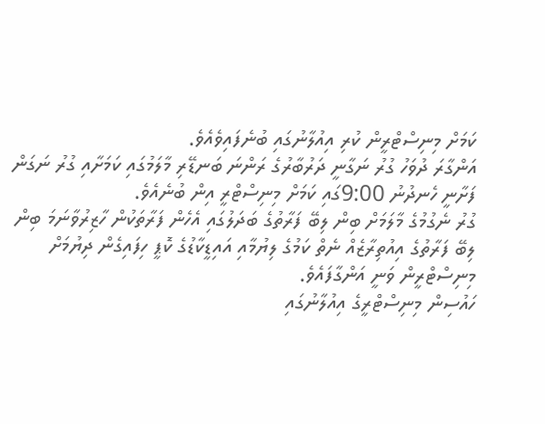ކަމަށް މިނިސްޓްރީން ކުރި އިއުލާނުގައި ބުނެފައިވެއެވެ.
އަންގާރަ ދުވަހު ގުރު ނަގާނީ ދަރުބާރުގެ ރަންނަ ބަނޑޭރި މާލަމުގައި ކަމަށާއި ގުރު ނަގަން ފަށާނީ ހެނދުނު 9:00ގައި ކަމަށް މިނިސްޓްރީ އިން ބުނެއެވެ.
ގުރު ނެގުމުގެ މާލަމަށް ބިން ލިބޭ ފަރާތުގެ ބަދަލުގައި އެހެން ފަރާތަކުން ހާޒިރުވާނަމަ ބިން ލިބޭ ފަރާތުގެ އިއުތިރާޒެއް ނެތް ކަމުގެ ލިޔުމާއި އައިޑީކާޑުގެ ކޮޕީ ހިފައިގެން ދިޔުމަށް މިނިސްޓްރީން ވަނީ އަންގާފައެވެ.
ހައުސިން މިނިސްޓްރީގެ އިއުލާނުގައި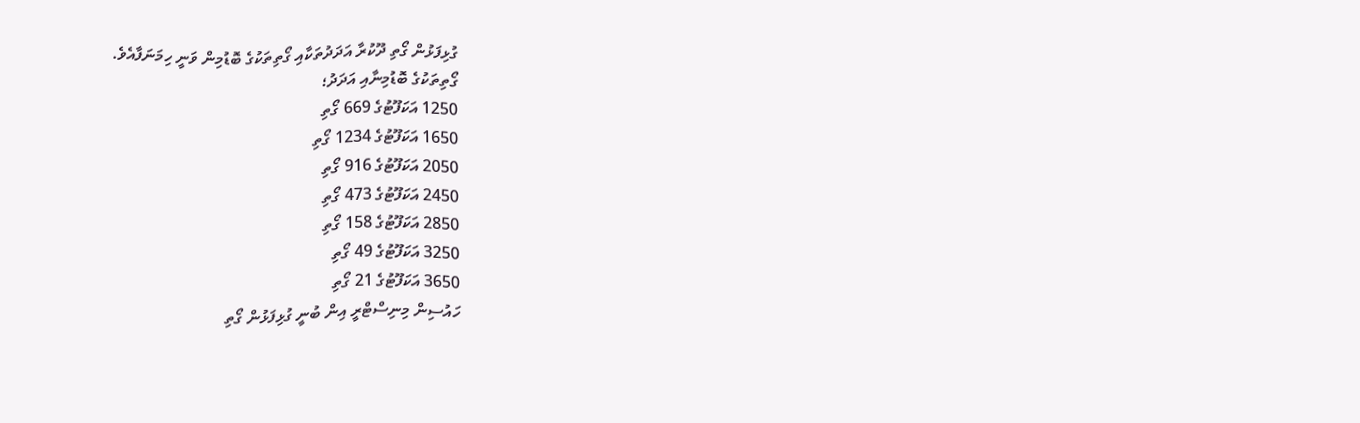ގުޅިފަޅުން ގޯތި ދޫކުރާ އަދަދުތަކާއި ގޯތިތަކުގެ ބޮޑުމިން ވަނީ ހިމަނަފާއެވެ.
ގޯތިތަކުގެ ބޮޑުމިނާއި އަދަދު؛
1250 އަކަފޫޓުގެ 669 ގޯތި
1650 އަކަފޫޓުގެ 1234 ގޯތި
2050 އަކަފޫޓުގެ 916 ގޯތި
2450 އަކަފޫޓުގެ 473 ގޯތި
2850 އަކަފޫޓުގެ 158 ގޯތި
3250 އަކަފޫޓުގެ 49 ގޯތި
3650 އަކަފޫޓުގެ 21 ގޯތި
ހައުސިން މިނިސްޓްރީ އިން ބުނީ ގުޅިފަޅުން ގޯތި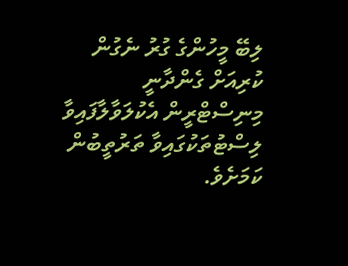ލިބޭ މީހުންގެ ގުރު ނެގުން ކުރިއަށް ގެންދާނީ މިނިސްޓްރީން އެކުލަވާލާފައިވާ ލިސްޓުތަކުގައިވާ ތަރުތީބުން ކަމަށެވެ.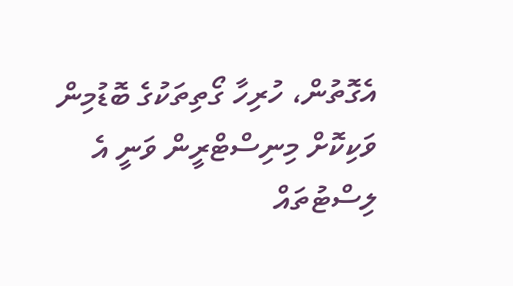އެގޮތުން، ހުރިހާ ގޯތިތަކުގެ ބޮޑުމިން ވަކިކޮށް މިނިސްޓްރީން ވަނީ އެ ލިސްޓުތައް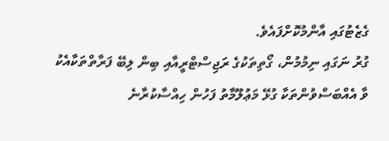ގެޒެޓުގައި އާންމުކޮށްފައެވެ.
ގުރު ނަގައި ނިމުމުން، ގޯތިތަކުގެ ރަޖިސްޓްރީއާއި ބިން ލިބޭ ފަރާތްތަކާއެކު ވާ އެއްބަސްވުންތަކާ ގުޅޭ މަޢުލޫމާތު ފަހުން ހިއްސާކުރާނެ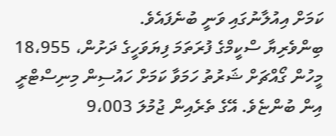ކަމަށް އިއުލާނުގައި ވަނީ ބުނެފައެވެ.
ބިންވެރިޔާ ސްކީމްގެ ފުރަތަމަ ފިޔަވަހީގެ ދަށުން، 18،955 މީހުން ގޯއްޗަށް ޝަރުތު ހަމަވާ ކަމަށް ހައުސިން މިނިސްޓްރީ އިން ބުންޏެވެ. އޭގެ ތެރެއިން ޖުމުލަ 9،003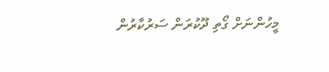މީހުންނަށް ގޯތި ދޫކުރަން ސަރުކާރުން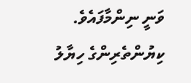ވަނީ ނިންމާފައެވެ.
ކިޔުންތެރިންގެ ހިޔާލު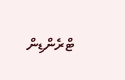ޓްރެންޑިން